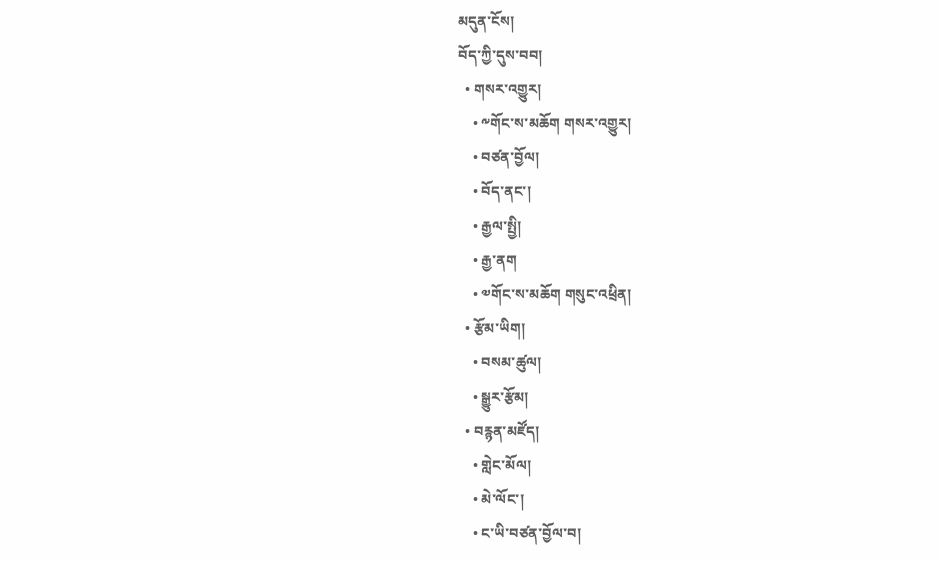མདུན་ངོས།
བོད་ཀྱི་དུས་བབ།
  • གསར་འགྱུར།
    • ༸གོང་ས་མཆོག གསར་འགྱུར།
    • བཙན་བྱོལ།
    • བོད་ནང་།
    • རྒྱལ་སྤྱི།
    • རྒྱ་ནག
    • ༧གོང་ས་མཆོག གསུང་འཕྲིན།
  • རྩོམ་ཡིག།
    • བསམ་ཚུལ།
    • སྒྱུར་རྩོམ།
  • བརྙན་མཛོད།
    • གླེང་མོལ།
    • མེ་ལོང་།
    • ང་ཡི་བཙན་བྱོལ་བ།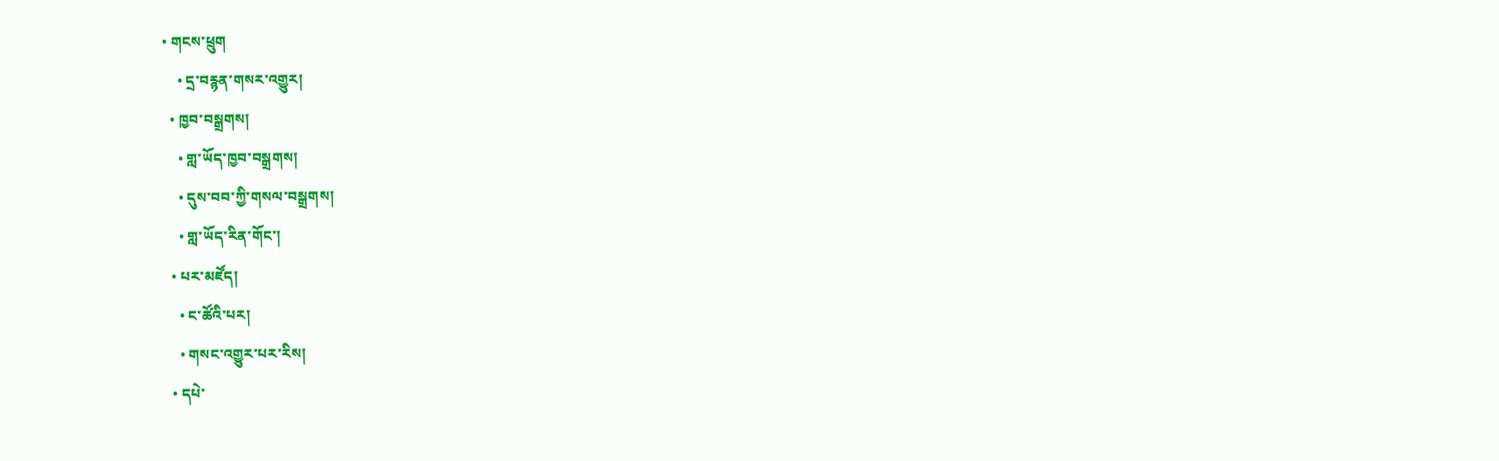• གངས་ཕྲུག
    • དྲ་བརྙན་གསར་འགྱུར།
  • ཁྱབ་བསྒྲགས།
    • གླ་ཡོད་ཁྱབ་བསྒྲགས།
    • དུས་བབ་ཀྱི་གསལ་བསྒྲགས།
    • གླ་ཡོད་རིན་གོང་།
  • པར་མཛོད།
    • ང་ཚོའི་པར།
    • གསང་འགྱུར་པར་རིས།
  • དཔེ་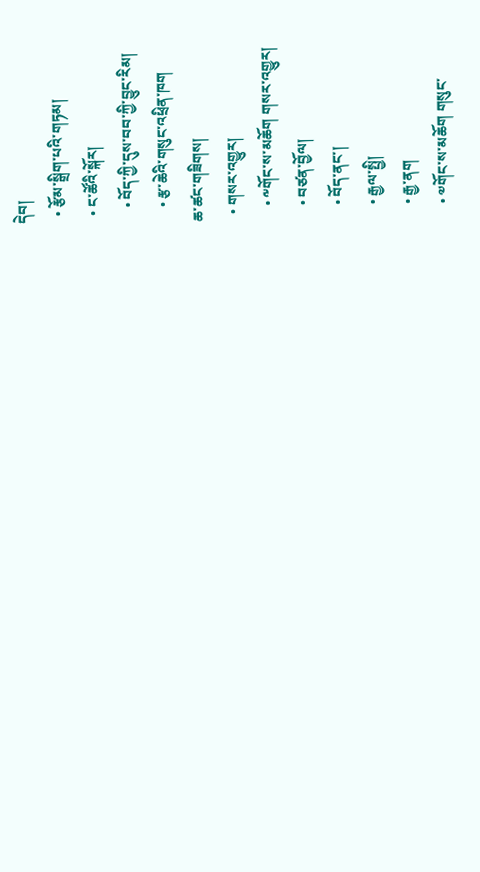དེབ།
  • རྩོམ་སྒྲིག་པའི་གཏམ།
  • ང་ཚོའི་སྐོར།
    • བོད་ཀྱི་དུས་བབ་ཀྱི་བྱུང་རིམ།
    • རྩ་ཆེའི་གསུང་འཕྲིན་ཁག
ཆ་ཚང་གཟིགས།
  • གསར་འགྱུར།
    • ༸གོང་ས་མཆོག གསར་འགྱུར།
    • བཙན་བྱོལ།
    • བོད་ནང་།
    • རྒྱལ་སྤྱི།
    • རྒྱ་ནག
    • ༧གོང་ས་མཆོག གསུང་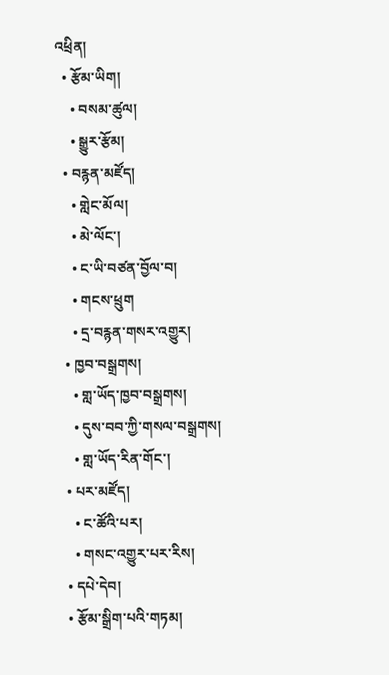འཕྲིན།
  • རྩོམ་ཡིག།
    • བསམ་ཚུལ།
    • སྒྱུར་རྩོམ།
  • བརྙན་མཛོད།
    • གླེང་མོལ།
    • མེ་ལོང་།
    • ང་ཡི་བཙན་བྱོལ་བ།
    • གངས་ཕྲུག
    • དྲ་བརྙན་གསར་འགྱུར།
  • ཁྱབ་བསྒྲགས།
    • གླ་ཡོད་ཁྱབ་བསྒྲགས།
    • དུས་བབ་ཀྱི་གསལ་བསྒྲགས།
    • གླ་ཡོད་རིན་གོང་།
  • པར་མཛོད།
    • ང་ཚོའི་པར།
    • གསང་འགྱུར་པར་རིས།
  • དཔེ་དེབ།
  • རྩོམ་སྒྲིག་པའི་གཏམ།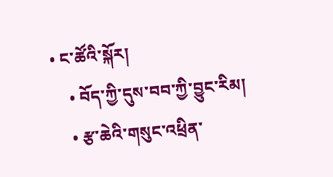• ང་ཚོའི་སྐོར།
    • བོད་ཀྱི་དུས་བབ་ཀྱི་བྱུང་རིམ།
    • རྩ་ཆེའི་གསུང་འཕྲིན་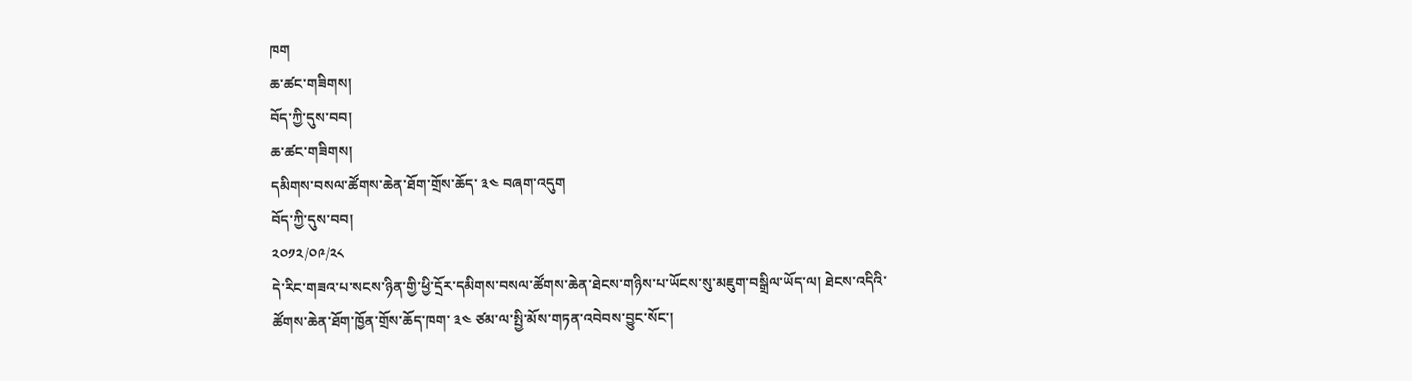ཁག
ཆ་ཚང་གཟིགས།
བོད་ཀྱི་དུས་བབ།
ཆ་ཚང་གཟིགས།
དམིགས་བསལ་ཚོགས་ཆེན་ཐོག་གྲོས་ཆོད་ ༣༤ བཞག་འདུག
བོད་ཀྱི་དུས་བབ།
༢༠༡༢/༠༩/༢༨
དེ་རིང་གཟའ་པ་སངས་ཉིན་གྱི་ཕྱི་དྲོར་དམིགས་བསལ་ཚོགས་ཆེན་ཐེངས་གཉིས་པ་ཡོངས་སུ་མཇུག་བསྒྲིལ་ཡོད་ལ། ཐེངས་འདིའི་ཚོགས་ཆེན་ཐོག་ཁྱོན་གྲོས་ཆོད་ཁག་ ༣༤ ཙམ་ལ་སྤྱི་མོས་གཏན་འབེབས་བྱུང་སོང་།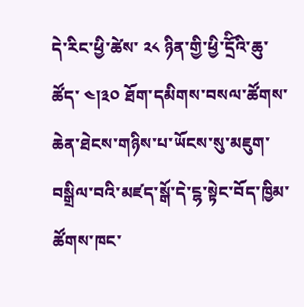དེ་རིང་ཕྱི་ཚེས་ ༢༨ ཉིན་གྱི་ཕྱི་དྲོིའི་ཆུ་ཚོད་ ༤།༣༠ ཐོག་དམིགས་བསལ་ཚོགས་ཆེན་ཐེངས་གཉིས་པ་ཡོངས་སུ་མཇུག་བསྒྲིལ་བའི་མཛད་སྒོ་དེ་ངྷ་སྟེང་བོད་ཁྱིམ་ཚོགས་ཁང་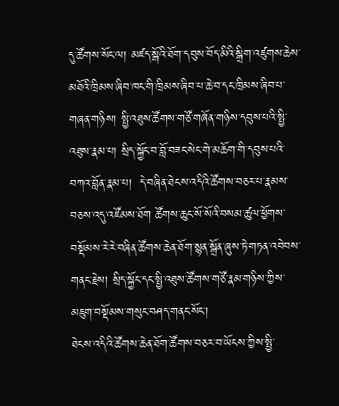དུ་ཚོགས་སོང་ལ། མཛད་སྒོའི་ཐོག་དབུས་བོད་མིའི་སྒྲིག་འཛུགས་ཆེས་མཐོའི་ཁྲིམས་ཞིབ་ཁང་གི་ཁྲིམས་ཞིབ་པ་ཆེ་བ་དང་ཁྲིམས་ཞིབ་པ་གཞན་གཉིས། སྤྱི་འཐུས་ཚོགས་གཙོ་གཞོན་གཉིས་དབུས་པའི་སྤྱི་འཐུས་རྣམ་པ། སྲིད་སྐྱོང་བ་བློ་བཟང་སེང་གེ་མཆོག་གི་དབུས་པའི་བཀའ་བློན་རྣམ་པ།  དེ་བཞིན་ཐེངས་འདིའི་ཚོགས་བཅར་པ་རྣམས་བཅས་འདུ་འཛོམས་ཐོག ཚོགས་ཆུང་སོ་སོའི་བསམ་ཚུལ་ཕྱོགས་བསྡོམས་རེ་རེ་བཞིན་ཚོགས་ཆེན་ཐོག་སྙན་སྒྲོན་ཞུས་ཏེ་གཏན་འབེབས་གནང་རྗེས། སྲིད་སྐྱོང་དང་སྤྱི་འཐུས་ཚོགས་གཙོ་རྣམ་གཉིས་ཀྱིས་མཇུག་བསྡོམས་གསུང་བཤད་གནང་སོང་།
ཐེངས་འདིའི་ཚོགས་ཆེན་ཐོག་ཚོགས་བཅར་བ་ཡོངས་ཀྱིས་སྤྱི་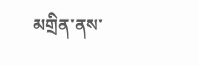མགྲིན་ནས་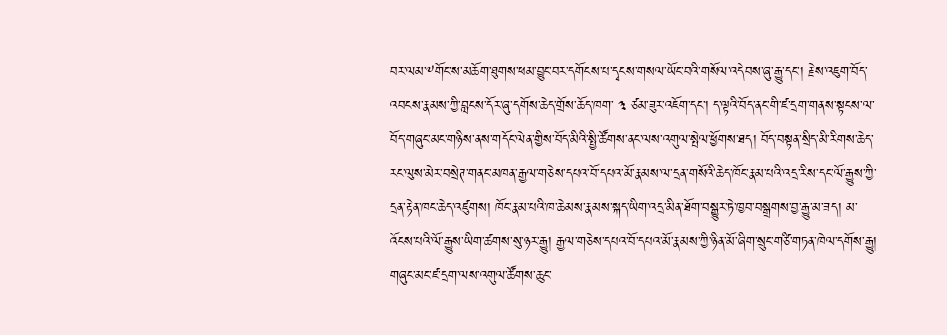བར་ལམ་༸གོང་ས་མཆོག་ཐུགས་ཕམ་བྱུང་བར་དགོངས་པ་དྭངས་གསལ་ཡོང་བའི་གསོལ་འདེབས་ཞུ་རྒྱུ་དང་། རྗེས་འཇུག་བོད་འབངས་རྣམས་ཀྱི་བླངས་དོར་ཞུ་དགོས་ཆེད་གྲོས་ཆོད་ཁག་ ༣ ཙམ་ཟུར་འཇོག་དང་། ད་ལྟའི་བོད་ནང་གི་ཛ་དྲག་གནས་སྟངས་ལ་བོད་གཞུང་མང་གཉིས་ནས་གདོང་ལེན་གྱིས་བོད་མིའི་སྤྱི་ཚོགས་ནང་ལས་འགུལ་སྤེལ་ཕྱོགས་ཐད། བོད་བསྟན་སྲིད་མི་རིགས་ཆེད་རང་ལུས་མེར་བསྲེཊ་གནང་མཁན་རྒྱལ་གཅེས་དཔའ་བོ་དཔའ་མོ་རྣམས་ལ་དྲན་གསོའི་ཆེད་ཁོང་རྣམ་པའི་འདྲ་རིས་དང་ལོ་རྒྱུས་ཀྱི་དྲན་རྟེན་ཁང་ཆེད་འཛུགས། ཁོང་རྣམ་པའི་ཁ་ཆེམས་རྣམས་སྐད་ཡིག་འདྲ་མིན་ཐོག་བསྒྱུར་ཏེ་ཁྱབ་བསྒྲགས་བྱ་རྒྱུ་མ་ཟད། མ་འོངས་པའི་ལོ་རྒྱུས་ཡིག་ཚགས་སུ་ཉར་རྒྱུ། རྒྱལ་གཅེས་དཔའ་བོ་དཔའ་མོ་རྣམས་ཀྱི་ཉིན་མོ་ཞིག་སྲུང་གཙི་གཏན་ཁེལ་དགོས་རྒྱུ། གཞུང་མང་ཛ་དྲག་ལས་འགུལ་ཚོགས་ཆུང་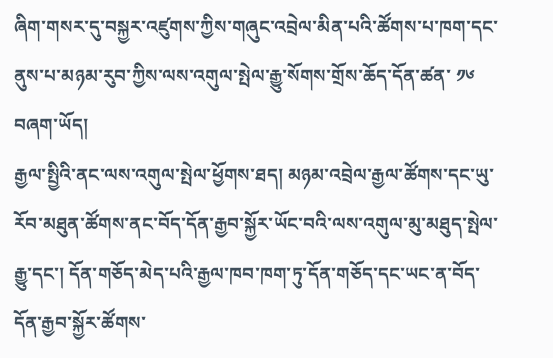ཞིག་གསར་དུ་བསྐྱར་འཛུགས་ཀྱིས་གཞུང་འབྲེལ་མིན་པའི་ཚོགས་པ་ཁག་དང་ནུས་པ་མཉམ་རུབ་ཀྱིས་ལས་འགུལ་སྤེལ་རྒྱུ་སོགས་གྲོས་ཆོད་དོན་ཚན་ ༡༦ བཞག་ཡོད།
རྒྱལ་སྤྱིའི་ནང་ལས་འགུལ་སྤེལ་ཕྱོགས་ཐད། མཉམ་འབྲེལ་རྒྱལ་ཚོགས་དང་ཡུ་རོབ་མཐུན་ཚོགས་ནང་བོད་དོན་རྒྱབ་སྐྱོར་ཡོང་བའི་ལས་འགུལ་མུ་མཐུད་སྤེལ་རྒྱུ་དང་། དོན་གཅོད་མེད་པའི་རྒྱལ་ཁབ་ཁག་ཏུ་དོན་གཅོད་དང་ཡང་ན་བོད་དོན་རྒྱབ་སྐྱོར་ཚོགས་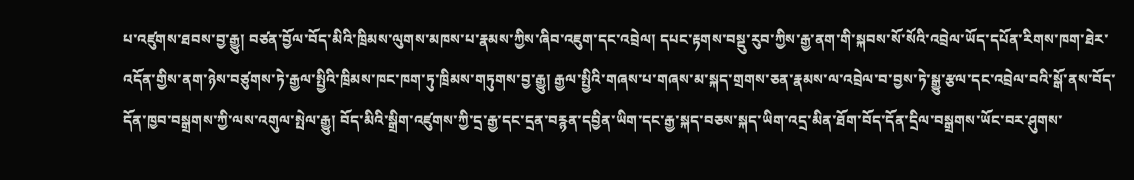པ་འཛུགས་ཐབས་བྱ་རྒྱུ། བཙན་བྱོལ་བོད་མིའི་ཁྲིམས་ལུགས་མཁས་པ་རྣམས་ཀྱིས་ཞིབ་འཇུག་དང་འབྲེལ། དཔང་རྟགས་བསྡུ་རུབ་ཀྱིས་རྒྱ་ནག་གི་སྐབས་སོ་སོའི་འབྲེལ་ཡོད་དཔོན་རིགས་ཁག་ཐེར་འདོན་གྱིས་ནག་ཉེས་བཙུགས་ཏེ་རྒྱལ་སྤྱིའི་ཁྲིམས་ཁང་ཁག་ཏུ་ཁྲིམས་གཏུགས་བྱ་རྒྱུ། རྒྱལ་སྤྱིའི་གཞས་པ་གཞས་མ་སྐད་གྲགས་ཅན་རྣམས་ལ་འབྲེལ་བ་བྱས་ཏེ་སྒྱུ་རྩལ་དང་འབྲེལ་བའི་སྒོ་ནས་བོད་དོན་ཁྱབ་བསྒྲགས་ཀྱི་ལས་འགུལ་སྤེལ་རྒྱུ། བོད་མིའི་སྒྲིག་འཛུགས་ཀྱི་དྲ་རྒྱ་དང་དྲན་བརྙན་དབྱིན་ཡིག་དང་རྒྱ་སྐད་བཅས་སྐད་ཡིག་འདྲ་མིན་ཐོག་བོད་དོན་དྲིལ་བསྒྲགས་ཡོང་བར་ཤུགས་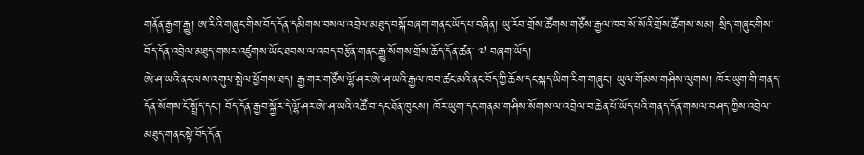གནོན་རྒྱག་རྒྱུ། ཨ་རིའི་གཞུང་གིས་བོད་དོན་དམིགས་བསལ་འབྲེལ་མཐུད་བསྐོ་བཞག་གནང་ཡོད་པ་བཞིན། ཡུ་རོབ་གྲོས་ཚོགས་གཙོས་རྒྱལ་ཁབ་སོ་སོའི་གྲོས་ཚོགས་སམ། སྲིད་གཞུང་གིས་བོད་དོན་འབྲེལ་མཐུད་གསར་འཛུགས་ཡོང་ཐབས་ལ་འབད་བརྩོན་གནང་རྒྱུ་སོགས་གྲོས་ཆོད་དོན་ཚན་ ༧ བཞག་ཡོད།
ཨེ་ཤ་ཡའི་ནང་ལས་འགུལ་སྤེལ་ཕྱོགས་ཐད། རྒྱ་གར་གཙོས་ལྷོ་ཤར་ཨེ་ཤ་ཡའི་རྒྱལ་ཁབ་ཚང་མའི་ནང་བོད་ཀྱི་ཆོས་དང་སྐད་ཡིག་རིག་གཞུང་། ཡུལ་གོམས་གཤིས་ལུགས། ཁོར་ཡུག་གི་གནད་དོན་སོགས་ངོ་སྤྲོད་དང་། བོད་དོན་རྒྱབ་སྐྱོར་དེ་ལྷོ་ཤར་ཨེ་ཤ་ཡའི་འཚོ་བ་དང་ཐོན་ཁུངས། ཁོར་ཡུག་དང་གནམ་གཤིས་སོགས་ལ་འབྲེལ་བ་ཆེན་པོ་ཡོད་པའི་གནད་དོན་གསལ་བཤད་ཀྱིས་འབྲེལ་མཐུད་གནང་སྟེ་བོད་དོན་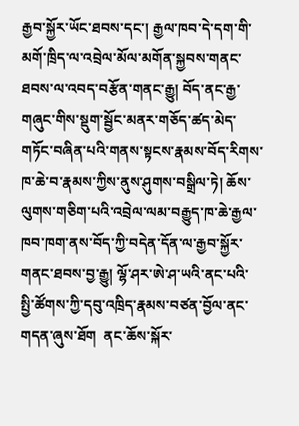རྒྱབ་སྐྱོར་ཡོང་ཐབས་དང་། རྒྱལ་ཁབ་དེ་དག་གི་མགོ་ཁྲིད་ལ་འབྲེལ་མོལ་མགོན་སྐྱབས་གནང་ཐབས་ལ་འབད་བརྩོན་གནང་རྒྱུ། བོད་ནང་རྒྱ་གཞུང་གིས་སྡུག་སྦྱོང་མནར་གཅོད་ཚད་མེད་གཏོང་བཞིན་པའི་གནས་སྟངས་རྣམས་བོད་རིགས་ཁ་ཆེ་བ་རྣམས་ཀྱིས་ནུས་ཤུགས་བསྒྲིལ་ཏེ། ཆོས་ལུགས་གཅིག་པའི་འབྲེལ་ལམ་བརྒྱུད་ཁ་ཆེ་རྒྱལ་ཁབ་ཁག་ནས་བོད་ཀྱི་བདེན་དོན་ལ་རྒྱབ་སྐྱོར་གནང་ཐབས་བྱ་རྒྱུ། ལྷོ་ཤར་ཨེ་ཤ་ཡའི་ནང་པའི་སྤྱི་ཚོགས་ཀྱི་དབུ་འཁྲིད་རྣམས་བཙན་བྱོལ་ནང་གདན་ཞུས་ཐོག  ནང་ཆོས་སྐོར་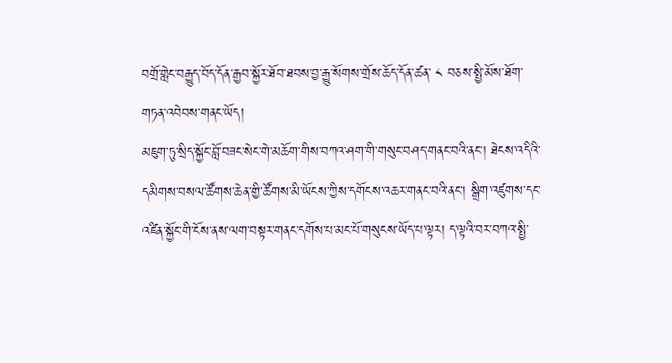བགྲོ་གླེང་བརྒྱུད་བོད་དོན་རྒྱབ་སྐྱོར་ཐོབ་ཐབས་བྱ་རྒྱུ་སོགས་གྲོས་ཆོད་དོན་ཚན་ ༨ བཅས་སྤྱི་མོས་ཐོག་གཏན་འབེབས་གནང་ཡོད།
མཇུག་ཏུ་སྲིད་སྐྱོང་བློ་བཟང་སེང་གེ་མཆོག་གིས་བཀའ་ཤག་གི་གསུང་བཤད་གནང་བའི་ནང་། ཐེངས་འདིའི་དམིགས་བསལ་ཚོགས་ཆེན་གྱི་ཚོགས་མི་ཡོངས་ཀྱིས་དགོངས་འཆར་གནང་བའི་ནང་། སྒྲིག་འཛུགས་དང་འཛིན་སྐྱོང་གི་ངོས་ནས་ལག་བསྟར་གནང་དགོས་པ་མང་པོ་གསུངས་ཡོད་པ་ལྟར། ད་ལྟའི་བར་བཀའ་སྤྱི་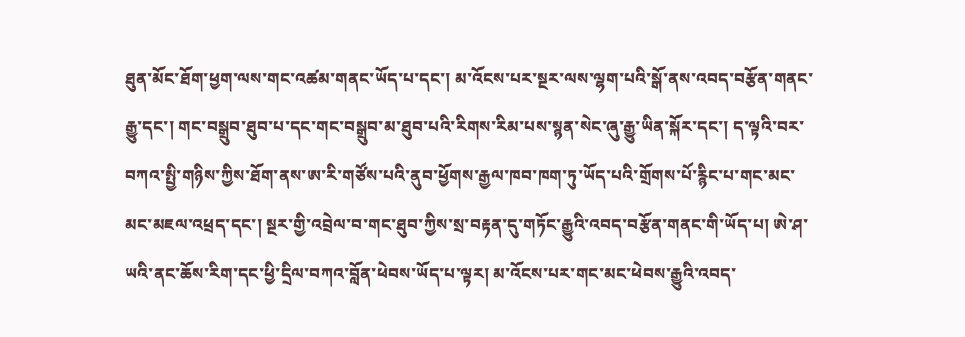ཐུན་མོང་ཐོག་ཕྱག་ལས་གང་འཚམ་གནང་ཡོད་པ་དང་། མ་འོངས་པར་སྔར་ལས་ལྷག་པའི་སྒོ་ནས་འབད་བརྩོན་གནང་རྒྱུ་དང་། གང་བསྒྲུབ་ཐུབ་པ་དང་གང་བསྒྲུབ་མ་ཐུབ་པའི་རིགས་རིམ་པས་སྙན་སེང་ཞུ་རྒྱུ་ཡིན་སྐོར་དང་། ད་ལྟའི་བར་བཀའ་སྤྱི་གཉིས་ཀྱིས་ཐོག་ནས་ཨ་རི་གཙོས་པའི་ནུབ་ཕྱོགས་རྒྱལ་ཁབ་ཁག་ཏུ་ཡོད་པའི་གྲོགས་པོ་རྙིང་པ་གང་མང་མང་མཇལ་འཕྲད་དང་། སྔར་གྱི་འབྲེལ་བ་གང་ཐུབ་ཀྱིས་སྲ་བརྟན་དུ་གཏོང་རྒྱུའི་འབད་བརྩོན་གནང་གི་ཡོད་པ། ཨེ་ཤ་ཡའི་ནང་ཆོས་རིག་དང་ཕྱི་དྲིལ་བཀའ་བློན་ཕེབས་ཡོད་པ་ལྟར། མ་འོངས་པར་གང་མང་ཕེབས་རྒྱུའི་འབད་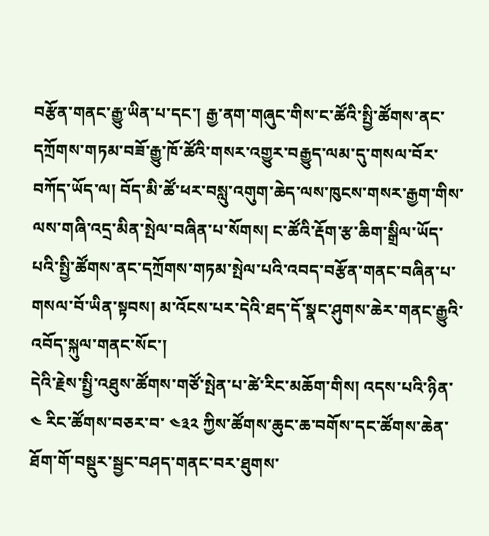བརྩོན་གནང་རྒྱུ་ཡིན་པ་དང་། རྒྱ་ནག་གཞུང་གིས་ང་ཚོའི་སྤྱི་ཚོགས་ནང་དཀྲོགས་གཏམ་བཟོ་རྒྱུ་ཁོ་ཚོའི་གསར་འགྱུར་བརྒྱུད་ལམ་དུ་གསལ་བོར་བཀོད་ཡོད་ལ། བོད་མི་ཚོ་ཕར་བསླུ་འགུག་ཆེད་ལས་ཁུངས་གསར་རྒྱག་གིས་ལས་གཞི་འདྲ་མིན་སྤེལ་བཞིན་པ་སོགས། ང་ཚོའི་རྡོག་རྩ་ཆིག་སྒྲིལ་ཡོད་པའི་སྤྱི་ཚོགས་ནང་དཀྲོགས་གཏམ་སྤེལ་པའི་འབད་བརྩོན་གནང་བཞིན་པ་གསལ་བོ་ཡིན་སྟབས། མ་འོངས་པར་དེའི་ཐད་དོ་སྣང་ཤུགས་ཆེར་གནང་རྒྱུའི་འབོད་སྐུལ་གནང་སོང་།
དེའི་རྗེས་སྤྱི་འཐུས་ཚོགས་གཙོ་སྤེན་པ་ཚེ་རིང་མཆོག་གིས། འདས་པའི་ཉིན་ ༤ རིང་ཚོགས་བཅར་བ་ ༤༣༢ ཀྱིས་ཚོགས་ཆུང་ཆ་བགོས་དང་ཚོགས་ཆེན་ཐོག་གོ་བསྡུར་སྦྱང་བཤད་གནང་བར་ཐུགས་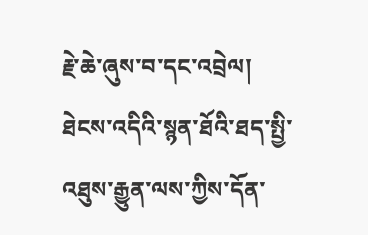རྗེ་ཆེ་ཞུས་བ་དང་འབྲེལ།  ཐེངས་འདིའི་སྙན་ཐོའི་ཐད་སྤྱི་འཐུས་རྒྱུན་ལས་ཀྱིས་དོན་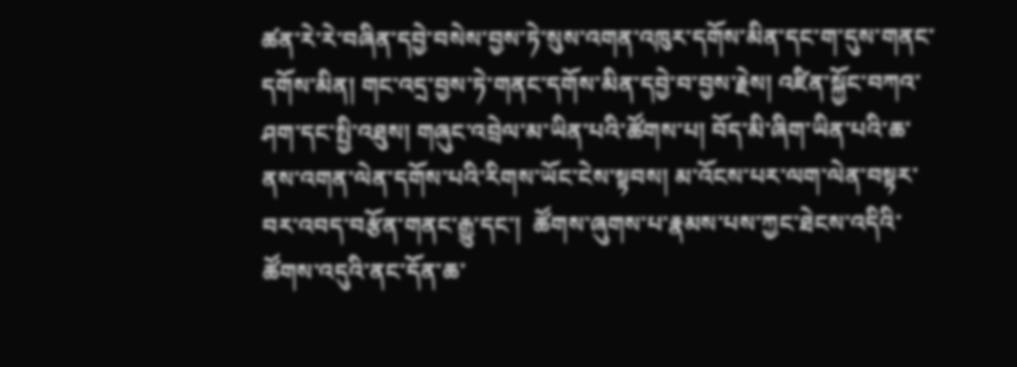ཚན་རེ་རེ་བཞིན་དབྱེ་བསེས་བྱས་ཏེ་སུས་འགན་འཁུར་དགོས་མིན་དང་ག་དུས་གནང་དགོས་མིན། གང་འདྲ་བྱས་ཏེ་གནང་དགོས་མིན་དབྱེ་བ་བྱས་རྗེས། འཛིན་སྐྱོང་བཀའ་ཤག་དང་སྤྱི་འཐུས། གཞུང་འབྲེལ་མ་ཡིན་པའི་ཚོགས་པ། བོད་མི་ཞིག་ཡིན་པའི་ཆ་ནས་འགན་ལེན་དགོས་པའི་རིགས་ཡོང་ངེས་སྟབས། མ་འོངས་པར་ལག་ལེན་བསྟར་བར་འབད་བརྩོན་གནང་རྒྱུ་དང་།  ཚོགས་ཞུགས་པ་རྣམས་པས་ཀྱང་ཐེངས་འདིའི་ཚོགས་འདུའི་ནང་དོན་ཆ་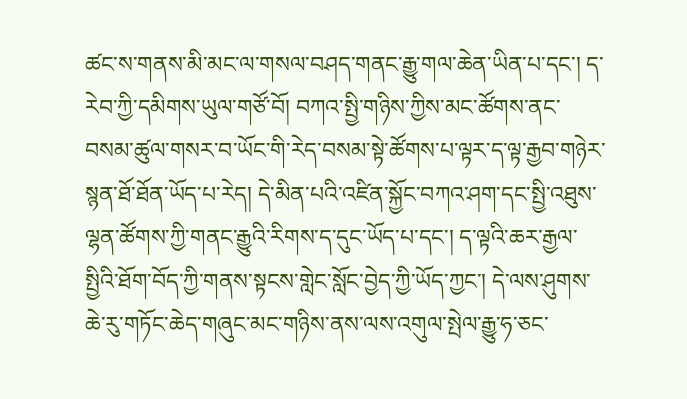ཚང་ས་གནས་མི་མང་ལ་གསལ་བཤད་གནང་རྒྱུ་གལ་ཆེན་ཡིན་པ་དང་། ད་རེབ་ཀྱི་དམིགས་ཡུལ་གཙོ་བོ། བཀའ་སྤྱི་གཉིས་ཀྱིས་མང་ཚོགས་ནང་བསམ་ཚུལ་གསར་བ་ཡོང་གི་རེད་བསམ་སྟེ་ཚོགས་པ་ལྟར་ད་ལྟ་རྒྱབ་གཉེར་སྙན་ཐོ་ཐོན་ཡོད་པ་རེད། དེ་མིན་པའི་འཛིན་སྐྱོང་བཀའ་ཤག་དང་སྤྱི་འཐུས་ལྷན་ཚོགས་ཀྱི་གནང་རྒྱུའི་རིགས་ད་དུང་ཡོད་པ་དང་། ད་ལྟའི་ཆར་རྒྱལ་སྤྱིའི་ཐོག་བོད་ཀྱི་གནས་སྟངས་གླེང་སློང་བྱེད་ཀྱི་ཡོད་ཀྱང་། དེ་ལས་ཤུགས་ཆེ་རུ་གཏོང་ཆེད་གཞུང་མང་གཉིས་ནས་ལས་འགུལ་སྤེལ་རྒྱུ་ཧ་ཅང་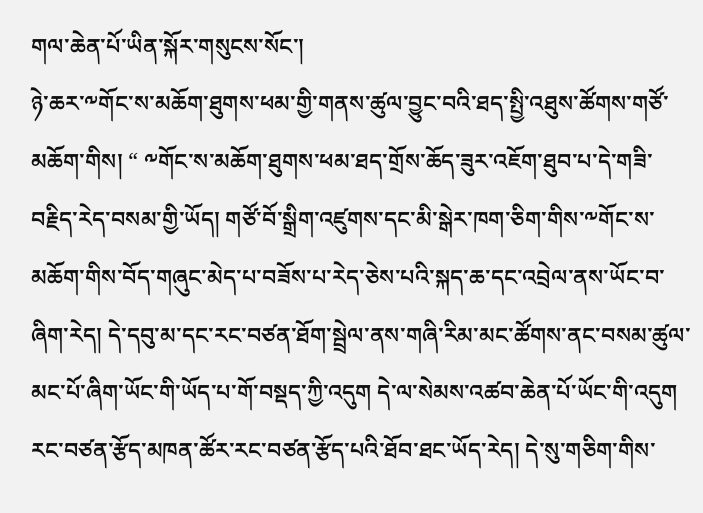གལ་ཆེན་པོ་ཡིན་སྐོར་གསུངས་སོང་།
ཉེ་ཆར་༸གོང་ས་མཆོག་ཐུགས་ཕམ་གྱི་གནས་ཚུལ་བྱུང་བའི་ཐད་སྤྱི་འཐུས་ཚོགས་གཙོ་མཆོག་གིས། “ ༸གོང་ས་མཆོག་ཐུགས་ཕམ་ཐད་གྲོས་ཆོད་ཟུར་འཇོག་ཐུབ་པ་དེ་གཟི་བརྗིད་རེད་བསམ་གྱི་ཡོད། གཙོ་བོ་སྒྲིག་འཛུགས་དང་མི་སྒེར་ཁག་ཅིག་གིས་༸གོང་ས་མཆོག་གིས་བོད་གཞུང་མེད་པ་བཟོས་པ་རེད་ཅེས་པའི་སྐད་ཆ་དང་འབྲེལ་ནས་ཡོང་བ་ཞིག་རེད། དེ་དབུ་མ་དང་རང་བཙན་ཐོག་སྦྲེལ་ནས་གཞི་རིམ་མང་ཚོགས་ནང་བསམ་ཚུལ་མང་པོ་ཞིག་ཡོང་གི་ཡོད་པ་གོ་བསྡད་ཀྱི་འདུག དེ་ལ་སེམས་འཚབ་ཆེན་པོ་ཡོང་གི་འདུག རང་བཙན་རྩོད་མཁན་ཚོར་རང་བཙན་རྩོད་པའི་ཐོབ་ཐང་ཡོད་རེད། དེ་སུ་གཅིག་གིས་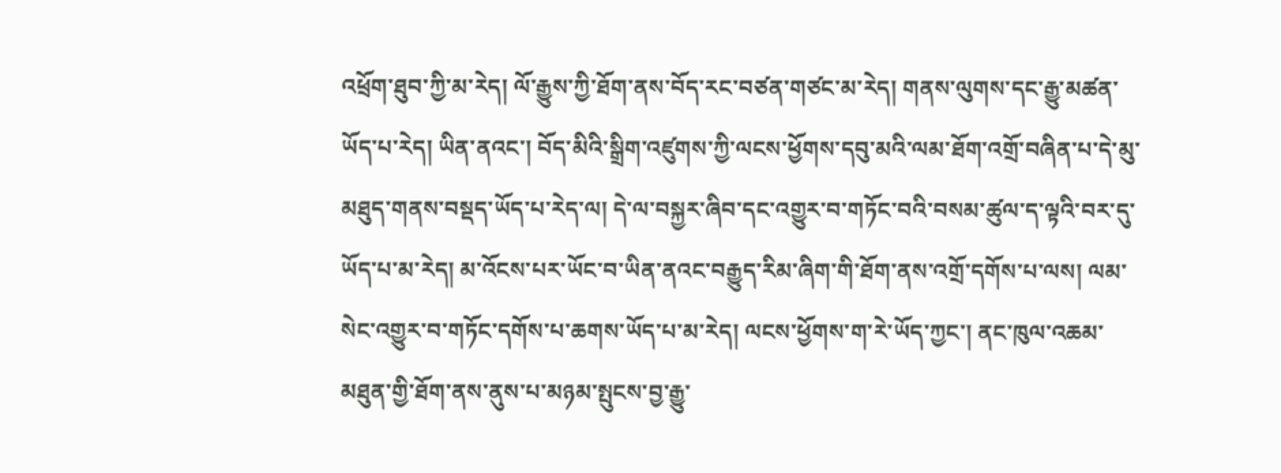འཕྲོག་ཐུབ་ཀྱི་མ་རེད། ལོ་རྒྱུས་ཀྱི་ཐོག་ནས་བོད་རང་བཙན་གཙང་མ་རེད། གནས་ལུགས་དང་རྒྱུ་མཚན་ཡོད་པ་རེད། ཡིན་ནའང་། བོད་མིའི་སྒྲིག་འཛུགས་ཀྱི་ལངས་ཕྱོགས་དབུ་མའི་ལམ་ཐོག་འགྲོ་བཞིན་པ་དེ་མུ་མཐུད་གནས་བསྡད་ཡོད་པ་རེད་ལ། དེ་ལ་བསྐྱར་ཞིབ་དང་འགྱུར་བ་གཏོང་བའི་བསམ་ཚུལ་ད་ལྟའི་བར་དུ་ཡོད་པ་མ་རེད། མ་འོངས་པར་ཡོང་བ་ཡིན་ནའང་བརྒྱུད་རིམ་ཞིག་གི་ཐོག་ནས་འགྲོ་དགོས་པ་ལས། ལམ་སེང་འགྱུར་བ་གཏོང་དགོས་པ་ཆགས་ཡོད་པ་མ་རེད། ལངས་ཕྱོགས་ག་རེ་ཡོད་ཀྱང་། ནང་ཁུལ་འཆམ་མཐུན་གྱི་ཐོག་ནས་ནུས་པ་མཉམ་སྤུངས་བྱ་རྒྱུ་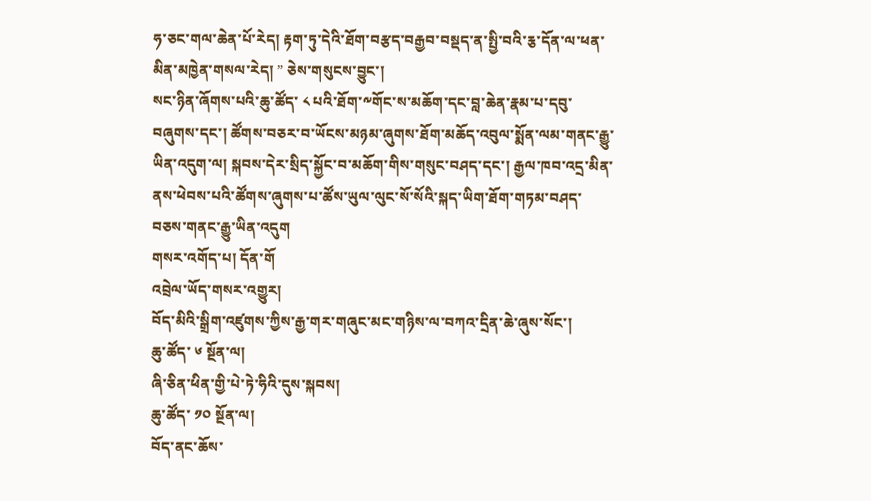ཧ་ཅང་གལ་ཆེན་པོ་རེད། རྟག་ཏུ་དེའི་ཐོག་བརྩད་བརྒྱབ་བསྡད་ན་སྤྱི་བའི་རྕ་དོན་ལ་ཕན་མིན་མཁྱེན་གསལ་རེད། ” ཅེས་གསུངས་བྱུང་།
སང་ཉིན་ཞོགས་པའི་ཆུ་ཚོད་ ༨ པའི་ཐོག་༸གོང་ས་མཆོག་དང་བླ་ཆེན་རྣམ་པ་དབུ་བཞུགས་དང་། ཚོགས་བཅར་བ་ཡོངས་མཉམ་ཞུགས་ཐོག་མཆོད་འབུལ་སྨོན་ལམ་གནང་རྒྱུ་ཡིན་འདུག་ལ། སྐབས་དེར་སྲིད་སྐྱོང་བ་མཆོག་གིས་གསུང་བཤད་དང་། རྒྱལ་ཁབ་འདྲ་མིན་ནས་ཕེབས་པའི་ཚོགས་ཞུགས་པ་ཚོས་ཡུལ་ལུང་སོ་སོའི་སྐད་ཡིག་ཐོག་གཏམ་བཤད་བཅས་གནང་རྒྱུ་ཡིན་འདུག
གསར་འགོད་པ། དོན་གོ
འབྲེལ་ཡོད་གསར་འགྱུར།
བོད་མིའི་སྒྲིག་འཛུགས་ཀྱིས་རྒྱ་གར་གཞུང་མང་གཉིས་ལ་བཀའ་དྲིན་ཆེ་ཞུས་སོང་།
ཆུ་ཚོད་ ༦ སྔོན་ལ།
ཞི་ཅིན་ཕིན་གྱི་པེ་ཏེ་ཧིའི་དུས་སྐབས།
ཆུ་ཚོད་ ༡༠ སྔོན་ལ།
བོད་ནང་ཆོས་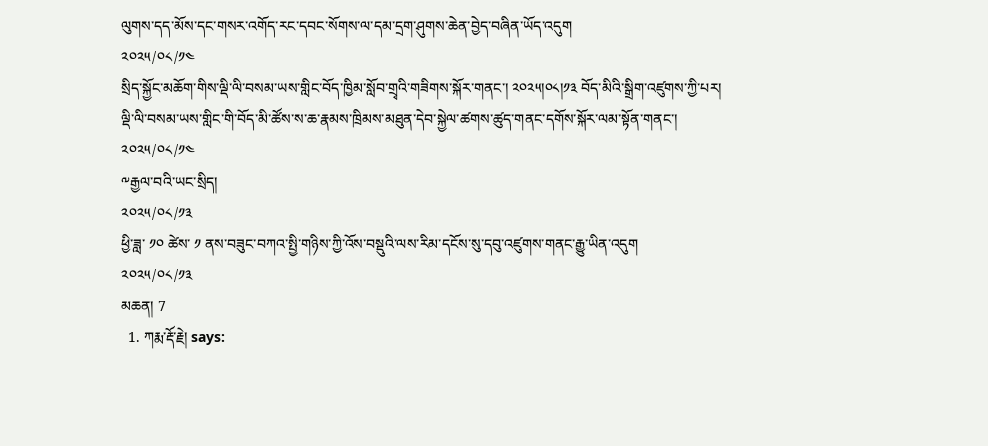ལུགས་དད་མོས་དང་གསར་འགོད་རང་དབང་སོགས་ལ་དམ་དྲག་ཤུགས་ཆེན་བྱེད་བཞིན་ཡོད་འདུག
༢༠༢༥/༠༨/༡༤
སྲིད་སྐྱོང་མཆོག་གིས་ལྡི་ལི་བསམ་ཡས་གླིང་བོད་ཁྱིམ་སློབ་གྲྭའི་གཟིགས་སྐོར་གནང་། ༢༠༢༥།༠༨།༡༣ བོད་མིའི་སྒྲིག་འཛུགས་ཀྱི་པར།
ལྡི་ལི་བསམ་ཡས་གླིང་གི་བོད་མི་ཚོས་ས་ཆ་རྣམས་ཁྲིམས་མཐུན་དེབ་སྐྱེལ་ཚགས་ཚུད་གནང་དགོས་སྐོར་ལམ་སྟོན་གནང་།
༢༠༢༥/༠༨/༡༤
༸རྒྱལ་བའི་ཡང་སྲིད།
༢༠༢༥/༠༨/༡༣
ཕྱི་ཟླ་ ༡༠ ཚེས་ ༡ ནས་བཟུང་བཀའ་སྤྱི་གཉིས་ཀྱི་འོས་བསྡུའི་ལས་རིམ་དངོས་སུ་དབུ་འཛུགས་གནང་རྒྱུ་ཡིན་འདུག
༢༠༢༥/༠༨/༡༣
མཆན། 7
  1. ཀརྨ་རྡོ་རྗེ། says: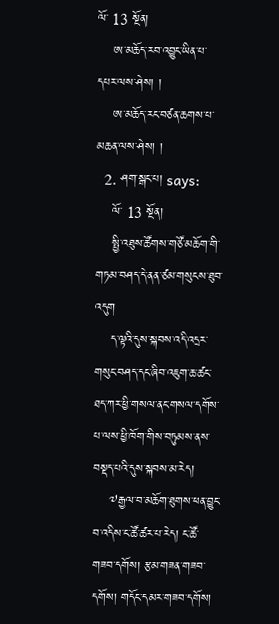ལོ་ 13 སྔོན།
    ཨ་མཆོད་རབ་འབྱུང་ཡིན་པ་དཔར་ལས་ཤེས། །
    ཨ་མཆོད་རང་བཙན་ཆགས་པ་མཆན་ལས་ཤེས། །
  2. ཤག་སྒང་པ། says:
    ལོ་ 13 སྔོན།
    སྤྱི་འཐུས་ཚོགས་གཙོ་མཆོག་གི་གཏམ་བཤད་དེ་ནན་ཙམ་གསུངས་ཐུབ་འདུག
    ད་ལྟའི་དུས་སྐབས་འདི་འདྲར་གསུང་བཤད་དང་ཞིབ་འཇུག་ཆ་ཚང་ཐད་ཀར་ཕྱི་གསལ་ནང་གསལ་དགོས་པ་ལས་ཕྱི་ཁོག་གིས་བཏུམས་ནས་བསྡད་པའི་དུས་སྐབས་མ་རེད།
    ༧རྒྱལ་བ་མཆོག་ཐུགས་ཕན་བྱུང་བ་འདིས་ང་ཚོ་ཚར་པ་རེད། ང་ཚོ་གཟབ་དགོས། རྩམ་གཟན་གཟབ་དགོས། གདོང་དམར་གཟབ་དགོས།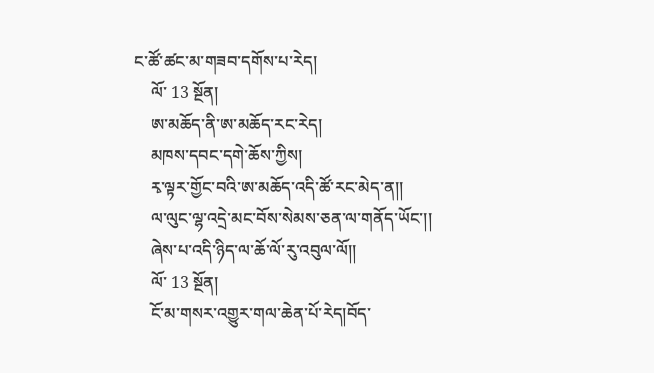ང་ཚོ་ཚང་མ་གཟབ་དགོས་པ་རེད།
    ལོ་ 13 སྔོན།
    ཨ་མཆོད་ནི་ཨ་མཆོད་རང་རེད།
    མཁས་དབང་དགེ་ཆོས་ཀྱིས།
    རྭ་ལྟར་གྱོང་བའི་ཨ་མཆོད་འདི་ཚོ་རང་མེད་ན།།
    ལ་ལུང་ལྷ་འདྲེ་མང་བོས་སེམས་ཅན་ལ་གནོད་ཡོང་།།
    ཞེས་པ་འདི་ཉིད་ལ་ཆོ་ལོ་རུ་འབུལ་ལོ།།
    ལོ་ 13 སྔོན།
    ངོ་མ་གསར་འགྱུར་གལ་ཆེན་པོ་རེད།བོད་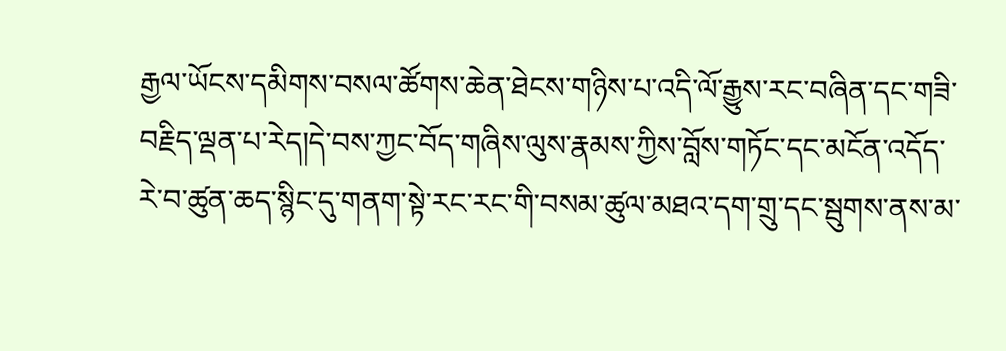རྒྱལ་ཡོངས་དམིགས་བསལ་ཚོགས་ཆེན་ཐེངས་གཉིས་པ་འདི་ལོ་རྒྱུས་རང་བཞིན་དང་གཟི་བརྗིད་ལྡན་པ་རེད།དེ་བས་ཀྱང་བོད་གཞིས་ལུས་རྣམས་ཀྱིས་བློས་གཏོང་དང་མངོན་འདོད་རེ་བ་ཚུན་ཆད་སྙིང་དུ་གནག་སྟེ་རང་རང་གི་བསམ་ཚུལ་མཐའ་དག་གྲུ་དང་སྦུགས་ནས་མ་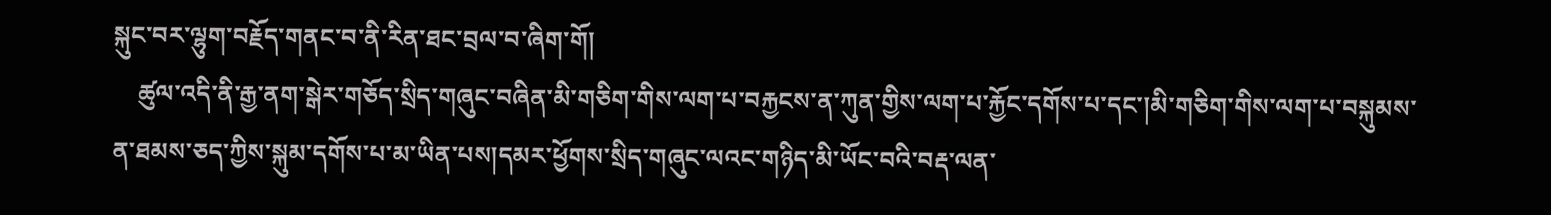སྐུང་བར་ལྷུག་བརྗོད་གནང་བ་ནི་རིན་ཐང་བྲལ་བ་ཞིག་གོ།
    ཚུལ་འདི་ནི་རྒྱ་ནག་སྒེར་གཅོད་སྲིད་གཞུང་བཞིན་མི་གཅིག་གིས་ལག་པ་བརྐྱངས་ན་ཀུན་གྱིས་ལག་པ་རྐྱོང་དགོས་པ་དང་།མི་གཅིག་གིས་ལག་པ་བསྐུམས་ན་ཐམས་ཅད་ཀྱིས་སྐུམ་དགོས་པ་མ་ཡིན་པས།དམར་ཕྱོགས་སྲིད་གཞུང་ལའང་གཉིད་མི་ཡོང་བའི་བརྡ་ལན་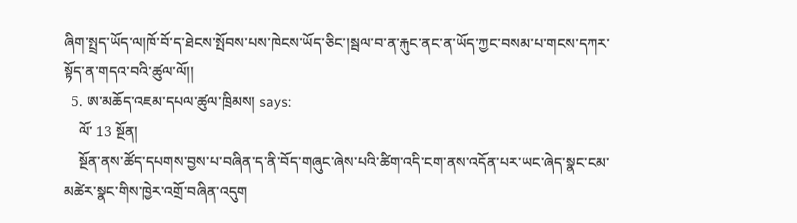ཞིག་སྤྲད་ཡོད་ལ།ཁོ་བོ་ད་ཐེངས་སྤོབས་པས་ཁེངས་ཡོད་ཅིང་།སྦལ་བ་ན་རྐུང་ནང་ན་ཡོད་ཀྱང་བསམ་པ་གངས་དཀར་སྟོད་ན་གདའ་བའི་ཚུལ་ལོ།།
  5. ཨ་མཆོད་འཇམ་དཔལ་ཚུལ་ཁྲིམས། says:
    ལོ་ 13 སྔོན།
    སྔོན་ནས་ཚོད་དཔགས་བྱས་པ་བཞིན་ད་ནི་བོད་གཞུང་ཞེས་པའི་ཚིག་འདི་ངག་ནས་འདོན་པར་ཡང་ཞེད་སྣང་ངམ་མཚེར་སྣང་གིས་ཁྱེར་འགྲོ་བཞིན་འདུག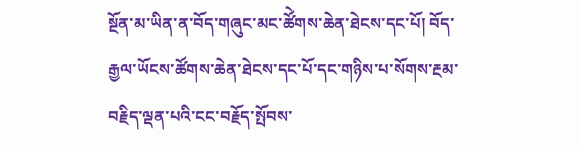སྔོན་མ་ཡིན་ན་བོད་གཞུང་མང་ཚོེགས་ཆེན་ཐེངས་དང་པོ། བོད་རྒྱལ་ཡོངས་ཚོགས་ཆེན་ཐེངས་དང་པོ་དང་གཉིས་པ་སོགས་རྔམ་བརྗིད་ལྡན་པའི་ངང་བརྗོད་སྤོབས་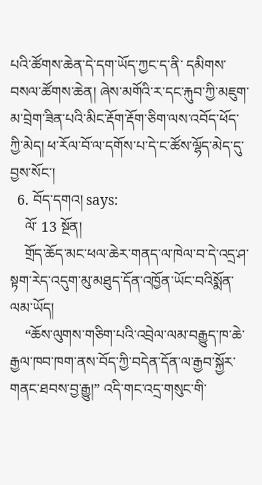པའི་ཚོགས་ཆེན་དེ་དག་ཡོད་ཀྱང་ད་ནི་ དམིགས་བསལ་ཚོགས་ཆེན། ཞེས་མགོའི་ར་དང་རྐུབ་ཀྱི་མཇུག་མ་བྲེག་ཟིན་པའི་མིང་རྡོག་རྡོག་ཅིག་ལས་འབོད་ཕོད་ཀྱི་མེད། ཕ་རོལ་བོ་ལ་དགོས་པ་དེ་ང་ཚོས་ལྷོད་མེད་དུ་བྱས་སོང་།
  6. བོད་དགའ། says:
    ལོ་ 13 སྔོན།
    གྲོད་ཆོད་མང་ཕལ་ཆེར་གནད་ལ་ཁེལ་བ་དེ་འདྲ་ཤ་སྟག་རེད་འདུག་མུ་མཐུད་དོན་འཁྱོན་ཡོང་བའིསྨོན་ལམ་ཡོད།
    “ཆོས་ལུགས་གཅིག་པའི་འབྲེལ་ལམ་བརྒྱུད་ཁ་ཆེ་རྒྱལ་ཁབ་ཁག་ནས་བོད་ཀྱི་བདེན་དོན་ལ་རྒྱབ་སྐྱོར་གནང་ཐབས་བྱ་རྒྱུ།” འདི་གང་འདྲ་གསུང་གི་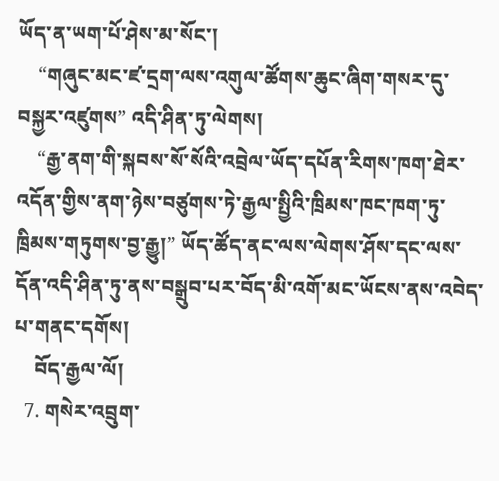ཡོད་ན་ཡག་པོ་ཤེས་མ་སོང་།
    “གཞུང་མང་ཛ་དྲག་ལས་འགུལ་ཚོགས་ཆུང་ཞིག་གསར་དུ་བསྐྱར་འཛུགས” འདི་ཤིན་ཏུ་ལེགས།
    “རྒྱ་ནག་གི་སྐབས་སོ་སོའི་འབྲེལ་ཡོད་དཔོན་རིགས་ཁག་ཐེར་འདོན་གྱིས་ནག་ཉེས་བཙུགས་ཏེ་རྒྱལ་སྤྱིའི་ཁྲིམས་ཁང་ཁག་ཏུ་ཁྲིམས་གཏུགས་བྱ་རྒྱུ།” ཡོད་ཚོད་ནང་ལས་ལེགས་ཤོས་དང་ལས་དོན་འདི་ཤིན་ཏུ་ནས་བསྒྲུབ་པར་བོད་མི་འགོ་མང་ཡོངས་ནས་འབེད་པ་གནང་དགོས།
    བོད་རྒྱལ་ལོ།
  7. གསེར་འབྲུག་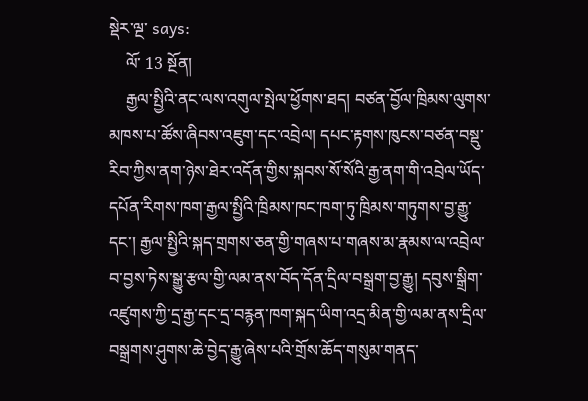སྡེར་ལྔ་ says:
    ལོ་ 13 སྔོན།
    རྒྱལ་སྤྱིའི་ནང་ལས་འགུལ་སྤེལ་ཕྱོགས་ཐད། བཙན་བྱོལ་ཁྲིམས་ལུགས་མཁས་པ་ཚོས་ཞིབས་འཇུག་དང་འབྲེལ། དཔང་རྟགས་ཁུངས་བཙན་བསྡུ་རིབ་ཀྱིས་ནག་ཉེས་ཐེར་འདོན་གྱིས་སྐབས་སོ་སོའི་རྒྱ་ནག་གི་འབྲེལ་ཡོད་དཔོན་རིགས་ཁག་རྒྱལ་སྤྱིའི་ཁྲིམས་ཁང་ཁག་ཏུ་ཁྲིམས་གཏུགས་བྱ་རྒྱུ་དང་། རྒྱལ་སྤྱིའི་སྐད་གྲགས་ཅན་གྱི་གཞས་པ་གཞས་མ་རྣམས་ལ་འབྲེལ་བ་བྱས་ཏེས་སྒྱུ་རྩལ་གྱི་ལམ་ནས་བོད་དོན་དྲིལ་བསྒྲག་བྱ་རྒྱུ། དབུས་སྒྲིག་འཛུགས་ཀྱི་དྲ་རྒྱ་དང་དྲ་བརྙན་ཁག་སྐད་ཡིག་འདྲ་མིན་གྱི་ལམ་ནས་དྲིལ་བསྒྲགས་ཤུགས་ཆེ་བྱེད་རྒྱུ་ཞེས་པའི་གྲོས་ཆོད་གསུམ་གནད་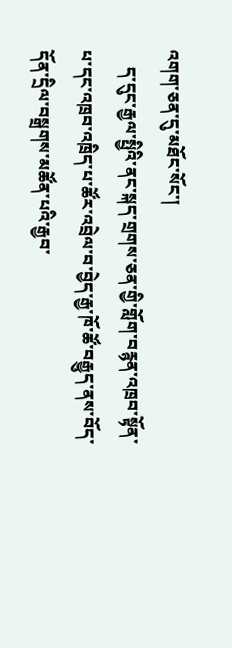འགག་ཅན་དུ་མཐོང་སོང་།
    ད་དུང་རྒྱལ་སྤྱིའི་ནང་སྐད་གྲགས་ཅན་གྱི་གློག་བརྙན་འཁྲབ་སྟོན་པ་དང་འཁྲབ་འཁྲིད་པ་ཚོར་འབྲེལ་བ་བྱེད་རྒྱ་ཁོ་ཚོ་བརྒྱུད་ནས་བོད་དོན་དྲིལ་བསྒྲགས་མཚོན་པའི་རྒྱབ་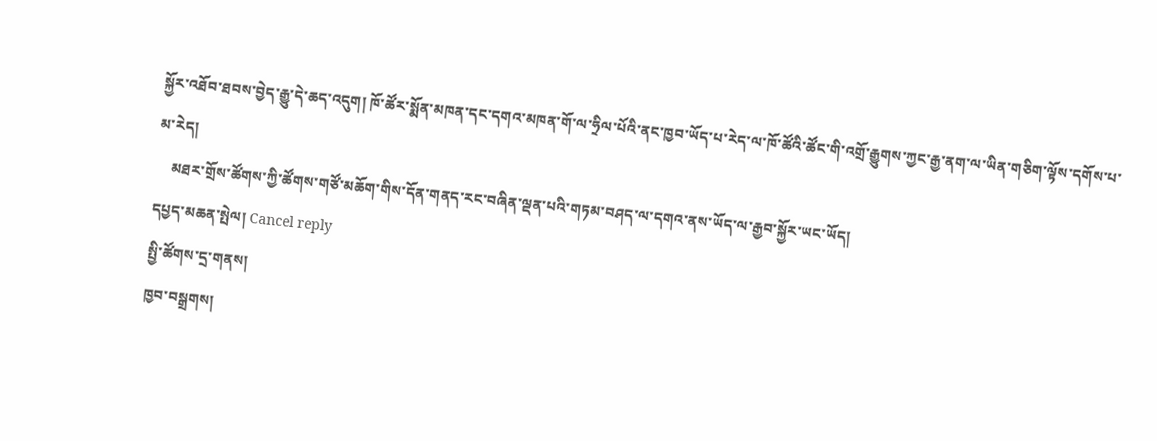སྐྱོར་འཐོབ་ཐབས་བྱེད་རྒྱུ་དེ་ཆད་འདུག། ཁོ་ཚོར་སྨོན་མཁན་དང་དགའ་མཁན་གོ་ལ་ཧྲིལ་པོའི་ནང་ཁྱབ་ཡོད་པ་རེད་ལ་ཁོ་ཚོའི་ཚོང་གི་འགྲོ་རྒྱུགས་ཀྱང་རྒྱ་ནག་ལ་ཡིན་གཅིག་ལྟོས་དགོས་པ་མ་རེད།
    མཐར་གྲོས་ཚོགས་ཀྱི་ཚོགས་གཙོ་མཆོག་གིས་དོན་གནད་རང་བཞིན་ལྡན་པའི་གཏམ་བཤད་ལ་དགའ་ནས་ཡོད་ལ་རྒྱབ་སྐྱོར་ཡང་ཡོད།
དཔྱད་མཆན་སྤེལ། Cancel reply
སྤྱི་ཚོགས་དྲ་གནས།
ཁྱབ་བསྒྲགས།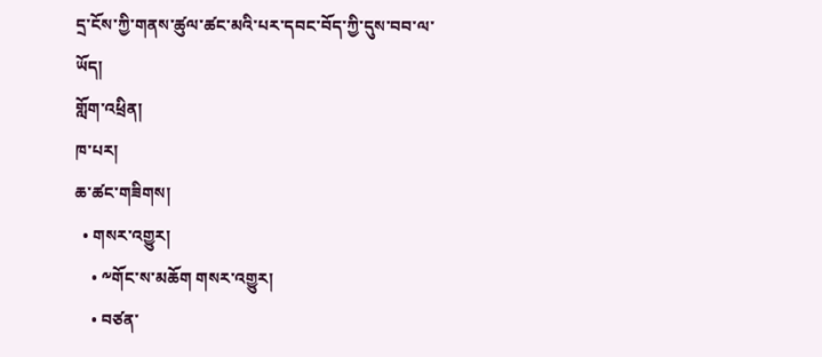དྲ་ངོས་ཀྱི་གནས་ཚུལ་ཚང་མའི་པར་དབང་བོད་ཀྱི་དུས་བབ་ལ་ཡོད།
གློག་འཕྲིན།
ཁ་པར།
ཆ་ཚང་གཟིགས།
  • གསར་འགྱུར།
    • ༸གོང་ས་མཆོག གསར་འགྱུར།
    • བཙན་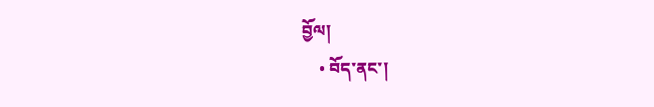བྱོལ།
    • བོད་ནང་།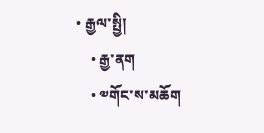• རྒྱལ་སྤྱི།
    • རྒྱ་ནག
    • ༧གོང་ས་མཆོག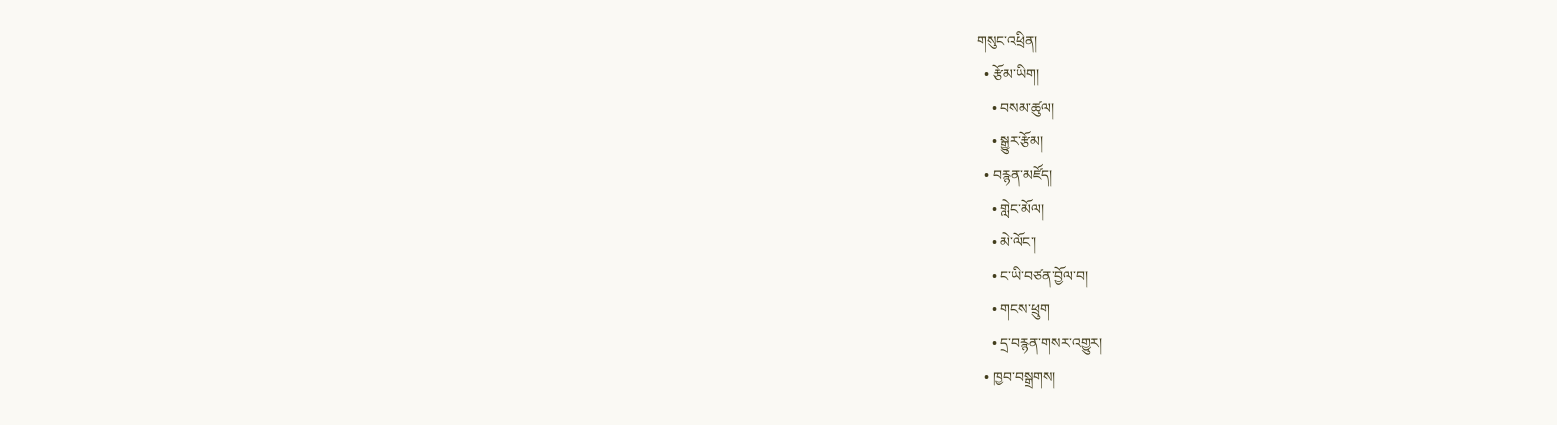གསུང་འཕྲིན།
  • རྩོམ་ཡིག།
    • བསམ་ཚུལ།
    • སྒྱུར་རྩོམ།
  • བརྙན་མཛོད།
    • གླེང་མོལ།
    • མེ་ལོང་།
    • ང་ཡི་བཙན་བྱོལ་བ།
    • གངས་ཕྲུག
    • དྲ་བརྙན་གསར་འགྱུར།
  • ཁྱབ་བསྒྲགས།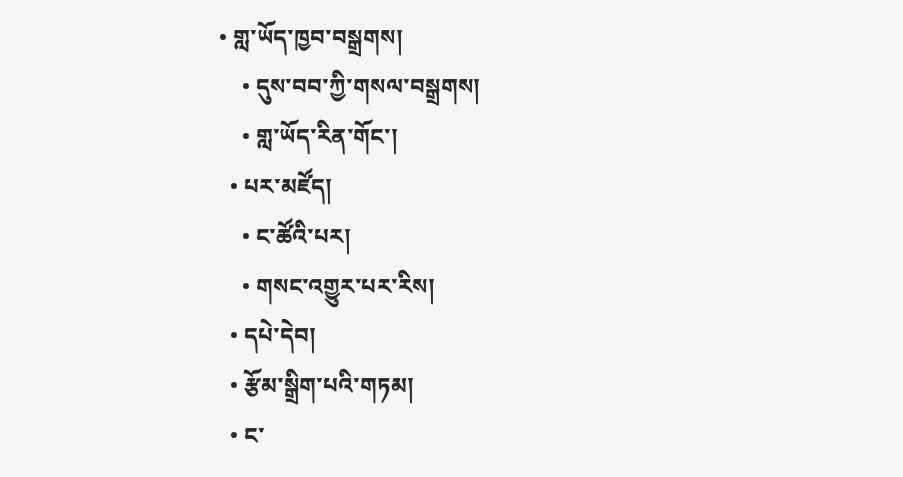• གླ་ཡོད་ཁྱབ་བསྒྲགས།
    • དུས་བབ་ཀྱི་གསལ་བསྒྲགས།
    • གླ་ཡོད་རིན་གོང་།
  • པར་མཛོད།
    • ང་ཚོའི་པར།
    • གསང་འགྱུར་པར་རིས།
  • དཔེ་དེབ།
  • རྩོམ་སྒྲིག་པའི་གཏམ།
  • ང་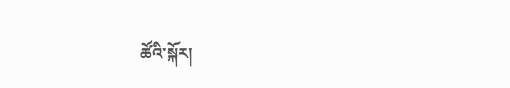ཚོའི་སྐོར།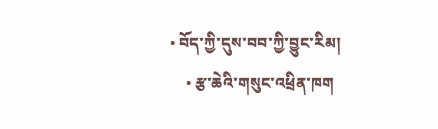• བོད་ཀྱི་དུས་བབ་ཀྱི་བྱུང་རིམ།
    • རྩ་ཆེའི་གསུང་འཕྲིན་ཁག